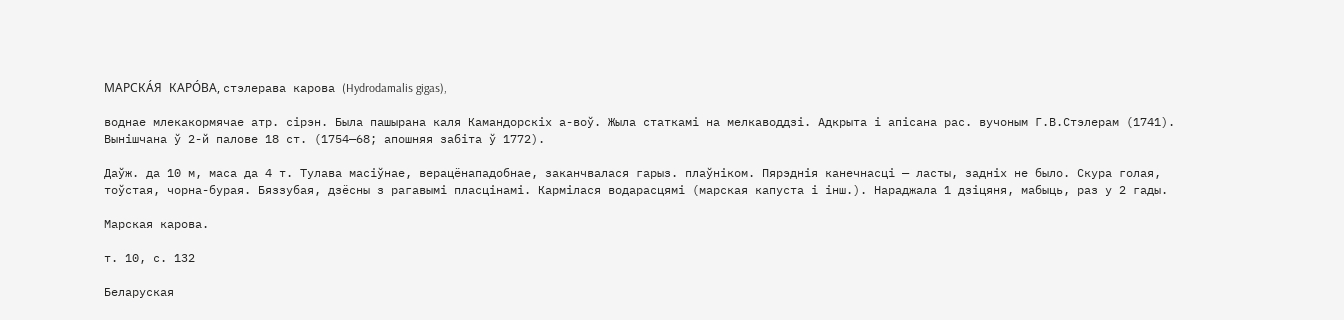МАРСКА́Я КАРО́ВА, стэлерава карова (Hydrodamalis gigas),

воднае млекакормячае атр. сірэн. Была пашырана каля Камандорскіх а-воў. Жыла статкамі на мелкаводдзі. Адкрыта і апісана рас. вучоным Г.В.Стэлерам (1741). Вынішчана ў 2-й палове 18 ст. (1754—68; апошняя забіта ў 1772).

Даўж. да 10 м, маса да 4 т. Тулава масіўнае, верацёнападобнае, заканчвалася гарыз. плаўніком. Пярэднія канечнасці — ласты, задніх не было. Скура голая, тоўстая, чорна-бурая. Бяззубая, дзёсны з рагавымі пласцінамі. Кармілася водарасцямі (марская капуста і інш.). Нараджала 1 дзіцяня, мабыць, раз у 2 гады.

Марская карова.

т. 10, с. 132

Беларуская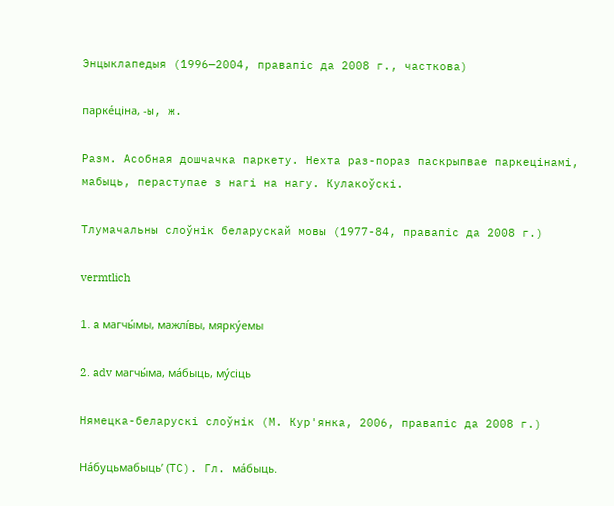Энцыклапедыя (1996—2004, правапіс да 2008 г., часткова)

парке́ціна, ‑ы, ж.

Разм. Асобная дошчачка паркету. Нехта раз-пораз паскрыпвае паркецінамі, мабыць, пераступае з нагі на нагу. Кулакоўскі.

Тлумачальны слоўнік беларускай мовы (1977-84, правапіс да 2008 г.)

vermtlich

1. a магчы́мы, мажлі́вы, мярку́емы

2. adv магчы́ма, ма́быць, му́сіць

Нямецка-беларускі слоўнік (М. Кур'янка, 2006, правапіс да 2008 г.)

На́буцьмабыць’ (ТС). Гл. ма́быць.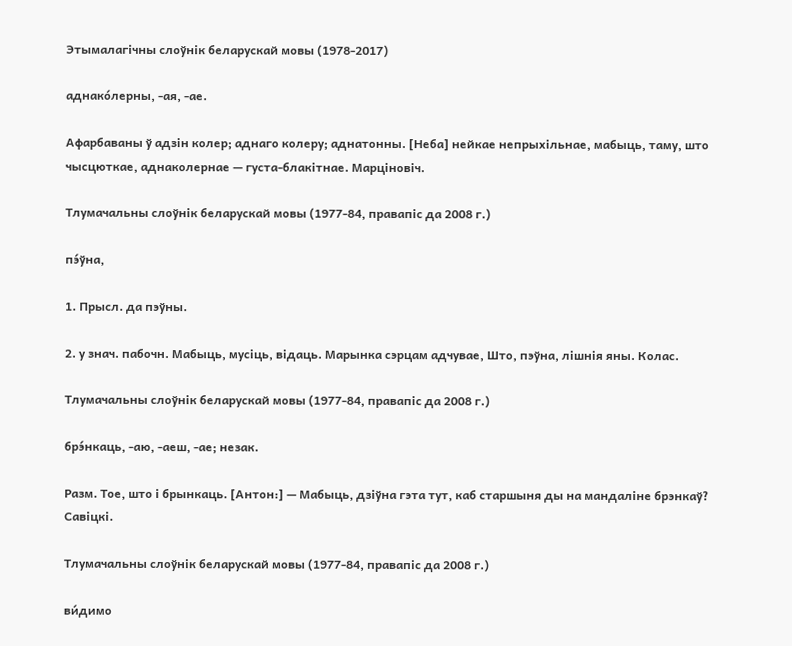Этымалагічны слоўнік беларускай мовы (1978-2017)

аднако́лерны, ‑ая, ‑ае.

Афарбаваны ў адзін колер; аднаго колеру; аднатонны. [Неба] нейкае непрыхільнае, мабыць, таму, што чысцюткае, аднаколернае — густа-блакітнае. Марціновіч.

Тлумачальны слоўнік беларускай мовы (1977-84, правапіс да 2008 г.)

пэ́ўна,

1. Прысл. да пэўны.

2. у знач. пабочн. Мабыць, мусіць, відаць. Марынка сэрцам адчувае, Што, пэўна, лішнія яны. Колас.

Тлумачальны слоўнік беларускай мовы (1977-84, правапіс да 2008 г.)

брэ́нкаць, ‑аю, ‑аеш, ‑ае; незак.

Разм. Тое, што і брынкаць. [Антон:] — Мабыць, дзіўна гэта тут, каб старшыня ды на мандаліне брэнкаў? Савіцкі.

Тлумачальны слоўнік беларускай мовы (1977-84, правапіс да 2008 г.)

ви́димо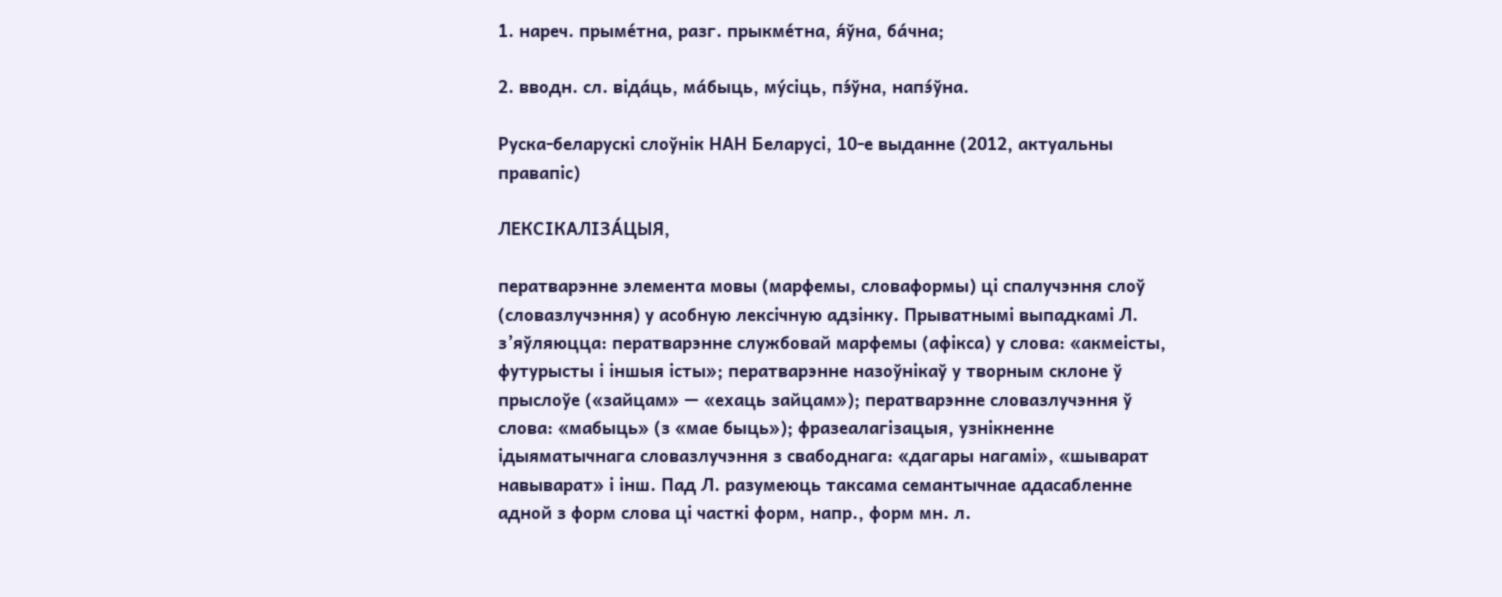1. нареч. прыме́тна, разг. прыкме́тна, я́ўна, ба́чна;

2. вводн. сл. віда́ць, ма́быць, му́сіць, пэ́ўна, напэ́ўна.

Руска-беларускі слоўнік НАН Беларусі, 10-е выданне (2012, актуальны правапіс)

ЛЕКСІКАЛІЗА́ЦЫЯ,

ператварэнне элемента мовы (марфемы, словаформы) ці спалучэння слоў (словазлучэння) у асобную лексічную адзінку. Прыватнымі выпадкамі Л. з’яўляюцца: ператварэнне службовай марфемы (афікса) у слова: «акмеісты, футурысты і іншыя істы»; ператварэнне назоўнікаў у творным склоне ў прыслоўе («зайцам» — «ехаць зайцам»); ператварэнне словазлучэння ў слова: «мабыць» (з «мае быць»); фразеалагізацыя, узнікненне ідыяматычнага словазлучэння з свабоднага: «дагары нагамі», «шыварат навыварат» і інш. Пад Л. разумеюць таксама семантычнае адасабленне адной з форм слова ці часткі форм, напр., форм мн. л.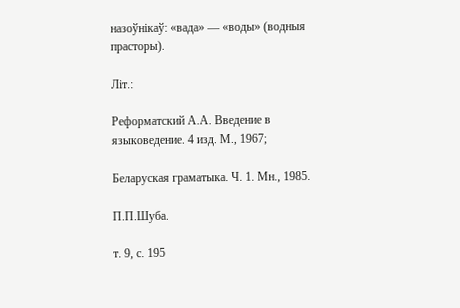назоўнікаў: «вада» — «воды» (водныя прасторы).

Літ.:

Реформатский А.А. Введение в языковедение. 4 изд. М., 1967;

Беларуская граматыка. Ч. 1. Мн., 1985.

П.П.Шуба.

т. 9, с. 195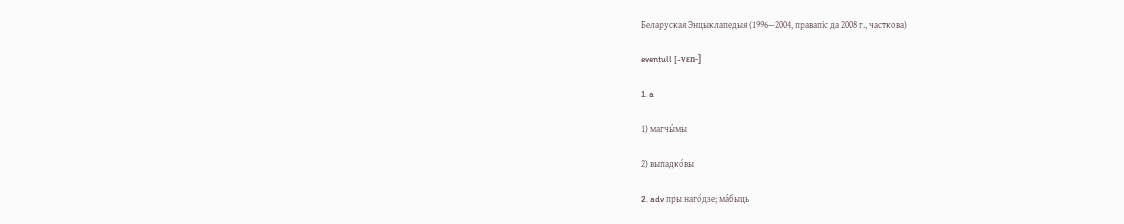Беларуская Энцыклапедыя (1996—2004, правапіс да 2008 г., часткова)

eventull [-vεn-]

1. a

1) магчы́мы

2) выпадко́вы

2. adv пры наго́дзе; ма́быць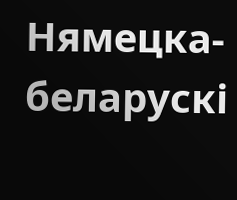Нямецка-беларускі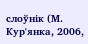слоўнік (М. Кур'янка, 2006,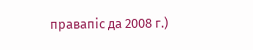правапіс да 2008 г.)